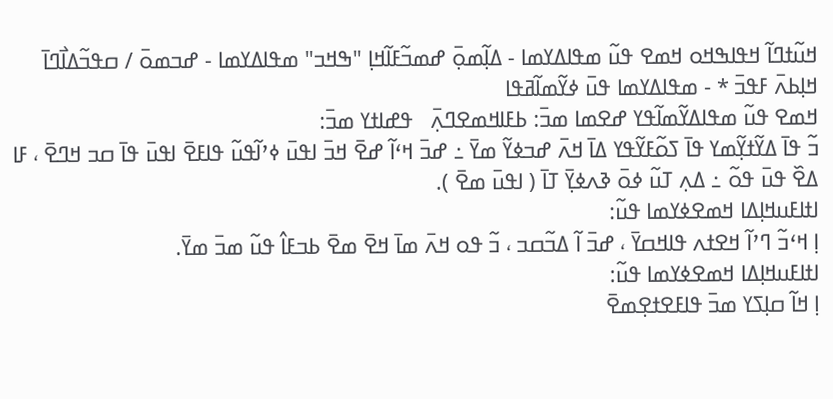ߞߎ߬ߙߣߊ߬ ߞߟߊߒߞߋ ߞߘߐ ߟߎ߬ ߘߟߊߡߌߘߊ - ߡߊ߲߬ߘߋ߲߫ ߝߘߏ߬ߓߊ߬ߞߊ߲ "ߒߞߏ" ߘߟߊߡߌߘߊ - ߝߏߘߋ߫ / ߛߟߏ߬ߡߊ߯ߣߊ߫ ߞߊ߲ߕߍ߫ ߓߟߏ߫ * - ߘߟߊߡߌߘߊ ߟߎ߫ ߦߌ߬ߘߊ߬ߥߟߊ
ߞߘߐ ߟߎ߬ ߘߟߊߡߌ߬ߘߊ߬ߟߌ ߝߐߘߊ ߘߏ߫: ߕߓߊߞߘߐߣߍ߲߫   ߟߝߊߙߌ ߘߏ߫:
ߏ߬ ߟߊ߫ ߡߌ߬ߙߌ߲߬ߘߌ ߟߊ߫ ߖߋ߬ߓߌ߬ߟߌ ߡߊ߫ ߞߍ߫ ߝߏߦߌ߬ ߘߌ߫ ߸ ߝߏ߫ ߞߵߊ߬ ߝߐ߫ ߞߏ߫ ߊߟߎ߫ ߦߴߊ߬ߟߎ߬ ߟߊߓߐ߫ ߊߟߎ߫ ߟߊ߫ ߛߏ ߞߣߐ߫ ، ߓߊ ߡߐ߰ ߟߎ߫ ߟߋ߬ ߸ ߡߍ߲ ߠߎ߬ ߦߋ߫ ߢߍߦߌ߲߫ ߠߊ߫ ( ߊߟߎ߫ ߘߐ߫ ).
ߊߙߊߓߎߞߊ߲ߡߊ ߞߘߐߦߌߘߊ ߟߎ߬:
ߊ߲ ߞߵߏ߬ ߣߴߊ߬ ߞߐߙߍ ߟߊߞߛߌ߫ ، ߝߏ߫ ߊ߬ ߡߏ߬ߛߏ ، ߏ߬ ߟߋ ߞߍ߫ ߘߊ߫ ߞߐ߫ ߘߐ߫ ߕߏߓߊ߮ ߟߎ߬ ߘߏ߫ ߘߌ߫.
ߊߙߊߓߎߞߊ߲ߡߊ ߞߘߐߦߌߘߊ ߟߎ߬:
ߊ߲ ߞߊ߬ ߛߊ߲ߖߌ ߘߏ߫ ߟߊߓߐߙߐ߲ߘߐ߫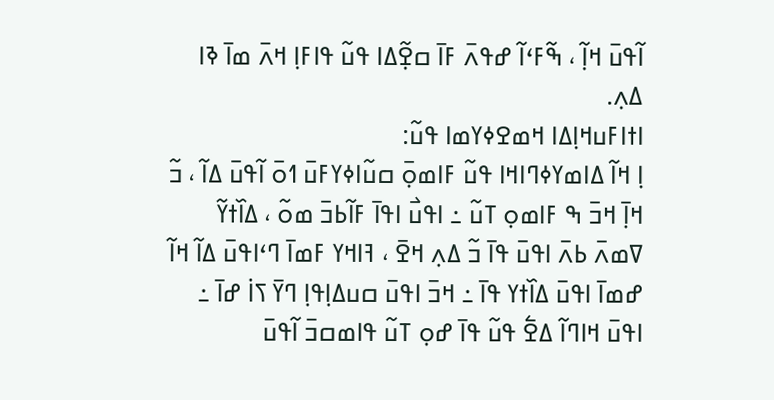ߊ߬ߟߎ߫ ߞߊ߲߬ ، ߒ߬ߓߵߊ߬ ߝߟߍ߫ ߓߊ߫ ߛߐ߲߬ߡߊ ߟߎ߬ ߟߊߓߊ߲ ߞߍ߫ ߘߊ߫ ߢߊ ߡߍ߲.
ߊߙߊߓߎߞߊ߲ߡߊ ߞߘߐߦߌߘߊ ߟߎ߬:
ߊ߲ ߞߊ߬ ߡߊߘߌߦߣߊߞߊ ߟߎ߬ ߓߊߘߋ߲߫ ߛߎ߬ߊߦߌߓߎ߫ ߗߋ߫ ߊ߬ߟߎ߫ ߡߊ߬ ، ߏ߬ ߞߊ߲߫ ߞߏ߫ ߒ ߓߊߘߋ߲ ߠߎ߬ ߸ ߊߟߎ߯ ߊߟߊ߫ ߓߊ߬ߕߏ߫ ߘߋ߬ ، ߡߊ߰ߙߌ߬ ߜߘߍ߫ ߕߍ߫ ߊߟߎ߫ ߟߊ߫ ߏ߬ ߡߍ߲ ߞߐ߫ ، ߔߊߞߌ ߓߘߊ߫ ߣߵߊߟߎ߫ ߡߊ߬ ߞߊ߬ ߝߘߊ߫ ߊߟߎ߫ ߡߊ߰ߙߌ ߟߊ߫ ߸ ߞߏ߫ ߊߟߎ߫ ߛߎߡߊ߲ߟߊ߲ ߣߌ߫ ߖߊ߭ ߝߊ߫ ߸ ߊߟߎ߫ ߞߊߣߊ߬ ߡߐ߱ ߟߎ߬ ߟߊ߫ ߝߋ߲ ߠߎ߬ ߟߊߘߛߏ߫ ߊ߬ߟߎ߫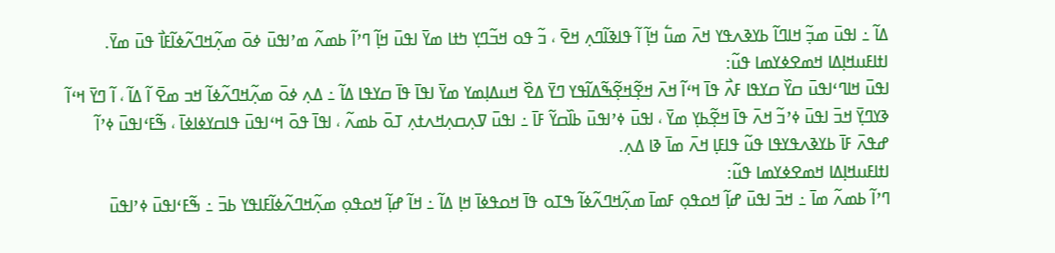ߡߊ߬ ߸ ߊߟߎ߫ ߘߏ߲߬ ߞߊߣߊ߬ ߕߌߢߍߟߌ ߞߍ߫ ߘߎ߱ ߞߊ߲߬ ߊ߬ ߟߊߢߊ߬ߣߍ߲ ߞߐ߫ ، ߏ߬ ߟߋ ߞߏ߬ߣߌ߲ ߤߙߊ ߘߌ߫ ߊߟߎ߫ ߞߊ߲߬ ߣߴߊ߬ ߕߘߍ߬ ߘߴߊߟߎ߫ ߦߋ߫ ߘߍ߲߬ߞߣߍ߬ߦߊ߬ߓߊ߯ ߟߎ߫ ߘߌ߫.
ߊߙߊߓߎߞߊ߲ߡߊ ߞߘߐߦߌߘߊ ߟߎ߬:
ߊߟߎ߫ ߞߊߣߵߊߟߎ߫ ߛߌ߰ ߛߌߟߊ ߓߍ߯ ߟߊ߫ ߞߵߊ߬ ߞߍ߫ ߞߐ߲߬ߞߐ߲߬ߒ߬ߡߊ߬ߟߌ ߣߌ߫ ߡߐ߰ ߞߎߡߊ߲ߘߌ ߘߌ߫ ߊߟߊ߫ ߟߊ߫ ߛߌߟߊ ߡߊ߬ ߸ ߡߍ߲ ߦߋ߫ ߘߍ߲߬ߞߣߍ߬ߦߊ߬ ߞߏ ߘߐ߫ ߊ߬ ߡߊ߬ ، ߊ߬ ߣߌ߫ ߞߵߊ߬ ߢߌߣߌ߲߫ ߞߏ߫ ߊߟߎ߫ ߦߴߏ߬ ߞߍ߫ ߟߊ߫ ߞߐ߲߬ߕߌ߲ ߘߌ߫ ، ߊߟߎ߫ ߦߴߊߟߎ߫ ߕߊ߰ߛߌ߬ ߓߊ߫ ߸ ߊߟߎ߫ ߜߍ߲ߛߍ߲ߞߍߙߍ߲ ߠߋ߫ ߕߘߍ߬ ، ߊߟߊ߫ ߟߋ߫ ߞߵߊߟߎ߫ ߟߊߛߌߦߊߦߊ߫ ، ߒ߬ߓߵߊߟߎ߫ ߦߴߊ߬ ߝߟߍ߫ ߓߊ߫ ߕߌߢߍߟߌߟߊ ߟߎ߬ ߟߊߓߊ߲ ߞߍ߫ ߘߊ߫ ߢߊ ߡߍ߲.
ߊߙߊߓߎߞߊ߲ߡߊ ߞߘߐߦߌߘߊ ߟߎ߬:
ߣߴߊ߬ ߕߘߍ߬ ߘߊ߫ ߸ ߞߏ߫ ߊߟߎ߫ ߝߊ߲߬ ߞߋߟߋ߲ ߓߘߊ߫ ߘߍ߲߬ߞߣߍ߬ߦߊ߬ ߒߠߋ ߟߊ߫ ߞߋߟߦߊ߫ ߞߊ߲ ߡߊ߬ ߸ ߞߊ߬ ߝߊ߲߬ ߞߋߟߋ߲ ߘߍ߲߬ߞߣߍ߬ߦߊ߬ߓߊߟߌ ߕߏ߫ ߸ ߒ߬ߓߵߊߟߎ߫ ߦߴߊߟߎ߫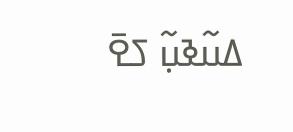ߡߎ߬ߢߎ߲߬ ߖߐ߫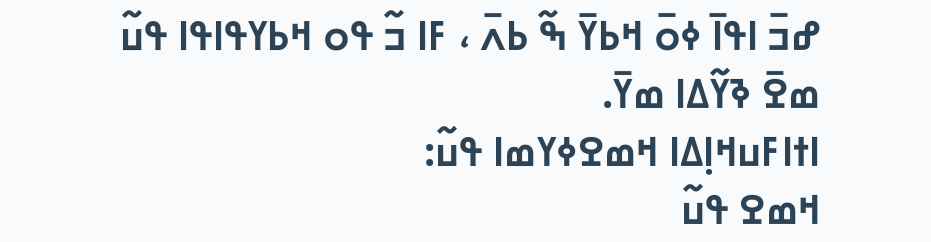ߝߏ߫ ߊߟߊ߫ ߦߋ߫ ߞߕߌ߫ ߒ߬ ߕߍ߫ ، ߓߊ ߏ߬ ߟߋ ߞߕߌߟߊߟߊ ߟߎ߬ ߘߐ߫ ߢߌ߬ߡߊ ߘߌ߫.
ߊߙߊߓߎߞߊ߲ߡߊ ߞߘߐߦߌߘߊ ߟߎ߬:
ߞߘߐ ߟߎ߬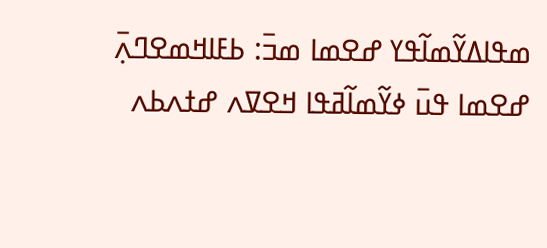ߘߟߊߡߌ߬ߘߊ߬ߟߌ ߝߐߘߊ ߘߏ߫: ߕߓߊߞߘߐߣߍ߲߫
ߝߐߘߊ ߟߎ߫ ߦߌ߬ߘߊ߬ߥߟߊ ߞߐߜߍ ߝߙߍߕߍ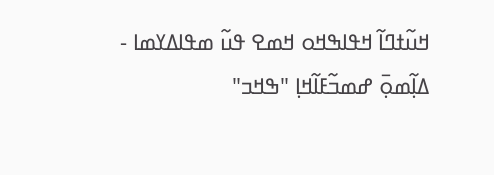ߞߎ߬ߙߣߊ߬ ߞߟߊߒߞߋ ߞߘߐ ߟߎ߬ ߘߟߊߡߌߘߊ - ߡߊ߲߬ߘߋ߲߫ ߝߘߏ߬ߓߊ߬ߞߊ߲ "ߒߞߏ"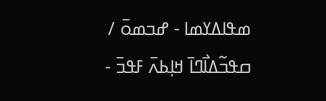ߘߟߊߡߌߘߊ - ߝߏߘߋ߫ / ߛߟߏ߬ߡߊ߯ߣߊ߫ ߞߊ߲ߕߍ߫ ߓߟߏ߫ -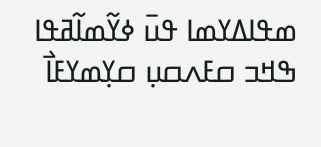ߘߟߊߡߌߘߊ ߟߎ߫ ߦߌ߬ߘߊ߬ߥߟߊ
ߒߞߏ ߛߓߍߛߎ߲ ߛߌ߲ߘߌߓߊ߯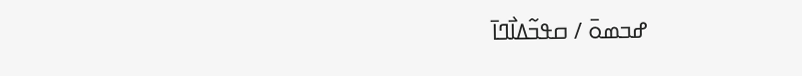ߝߏߘߋ߫ / ߛߟߏ߬ߡߊ߯ߣߊ߫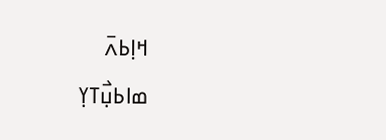ߞߊ߲ߕߍ߫
ߘߊߕߎ߲߯ߠߌ߲